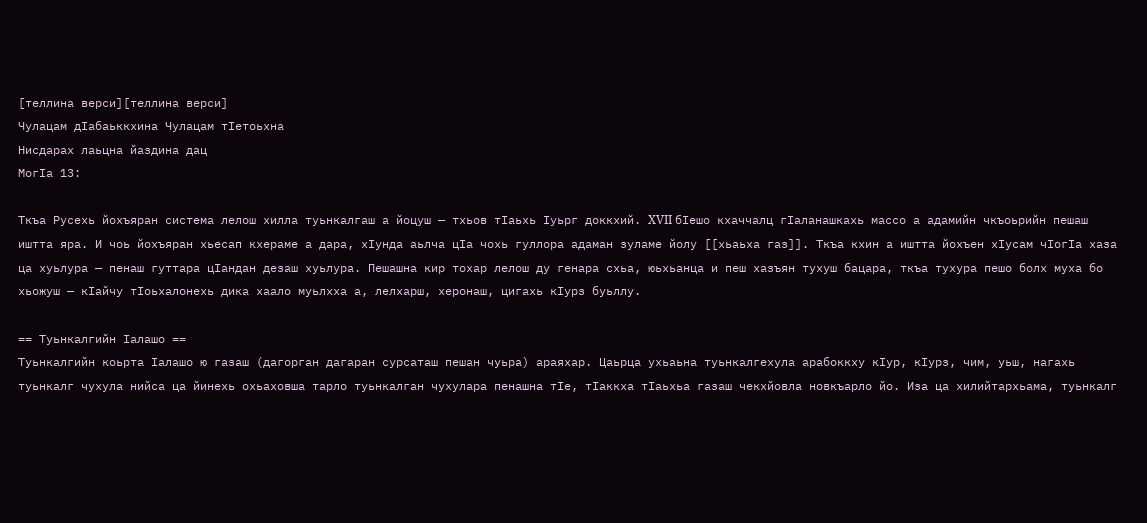[теллина верси][теллина верси]
Чулацам дӀабаьккхина Чулацам тӀетоьхна
Нисдарах лаьцна йаздина дац
МогӀа 13:

Ткъа Русехь йохъяран система лелош хилла туьнкалгаш а йоцуш — тхьов тӀаьхь Ӏуьрг доккхий. XVII бӀешо кхаччалц гӀаланашкахь массо а адамийн чкъоьрийн пешаш иштта яра. И чоь йохъяран хьесап кхераме а дара, хӀунда аьлча цӀа чохь гуллора адаман зуламе йолу [[хьаьха газ]]. Ткъа кхин а иштта йохъен хӀусам чӀогӀа хаза ца хуьлура — пенаш гуттара цӀандан дезаш хуьлура. Пешашна кир тохар лелош ду генара схьа, юьхьанца и пеш хазъян тухуш бацара, ткъа тухура пешо болх муха бо хьожуш — кӀайчу тӀоьхалонехь дика хаало муьлхха а, лелхарш, херонаш, цигахь кӀурз буьллу.

== Туьнкалгийн Ӏалашо ==
Туьнкалгийн коьрта Ӏалашо ю газаш (дагорган дагаран сурсаташ пешан чуьра) араяхар. Цаьрца ухьаьна туьнкалгехула арабоккху кӀур, кӀурз, чим, уьш, нагахь туьнкалг чухула нийса ца йинехь охьаховша тарло туьнкалган чухулара пенашна тӀе, тӀаккха тӀаьхьа газаш чекхйовла новкъарло йо. Иза ца хилийтархьама, туьнкалг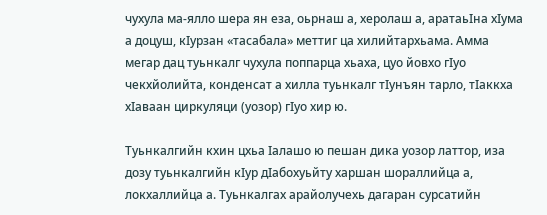чухула ма-ялло шера ян еза, оьрнаш а, херолаш а, аратаьӀна хӀума а доцуш, кӀурзан «тасабала» меттиг ца хилийтархьама. Амма мегар дац туьнкалг чухула поппарца хьаха, цуо йовхо гӀуо чекхйолийта, конденсат а хилла туьнкалг тӀунъян тарло, тӀаккха хӀаваан циркуляци (уозор) гӀуо хир ю.

Туьнкалгийн кхин цхьа Ӏалашо ю пешан дика уозор латтор, иза дозу туьнкалгийн кӀур дӀабохуьйту харшан шораллийца а, локхаллийца а. Туьнкалгах арайолучехь дагаран сурсатийн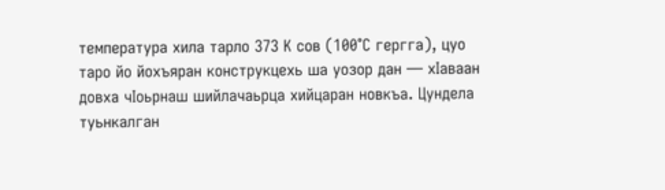температура хила тарло 373 К сов (100°С гергга), цуо таро йо йохъяран конструкцехь ша уозор дан — хӀаваан довха чӀоьрнаш шийлачаьрца хийцаран новкъа. Цундела туьнкалган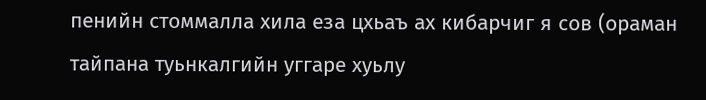пенийн стоммалла хила еза цхьаъ ах кибарчиг я сов (ораман тайпана туьнкалгийн уггаре хуьлу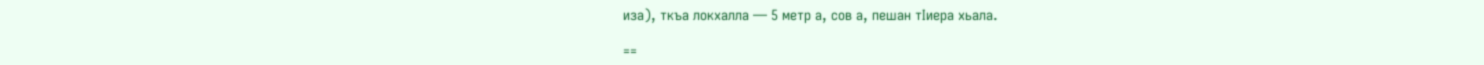иза), ткъа локхалла — 5 метр а, сов а, пешан тӀиера хьала.

==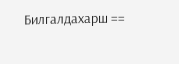Билгалдахарш ==